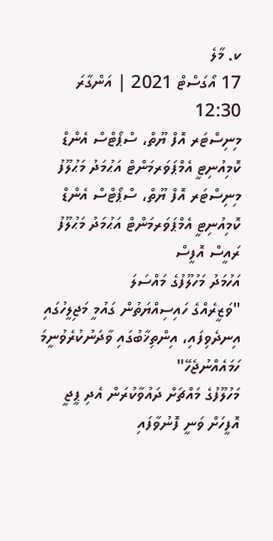ކ. މާލެ
17 އޯގަސްޓް 2021 | އަންގާރަ 12:30
މިނިސްޓަރ އޮފް ޔޫތް، ސްޕޯޓްސް އެންޑް ކޮމިއުނިޓީ އެމްޕަވަރމަންޓް އަޙުމަދު މަޙުލޫފު
މިނިސްޓަރ އޮފް ޔޫތް، ސްޕޯޓްސް އެންޑް ކޮމިއުނިޓީ އެމްޕަވަރމަންޓް އަޙުމަދު މަޙުލޫފު
ރައީސް އޮފީސް
އަހުމަދު މަހުލޫފުގެ މައްސަލަ
"ވަޒީރެއްގެ ހައިސިއްޔަތުން ގައުމީ މަޖިލީހުގައި އިނދެވިފައި، އިންތިޚާބުގައި ވާދަނުކުރެވުނީމަ ހަމައެއްނުޖެހޭ"
މަހުލޫފުގެ މައްޗަށް ދައުވާކުރަން އެދި ޕީޖީ އޮފީހަށް ވަނީ ފޮނުވާފައި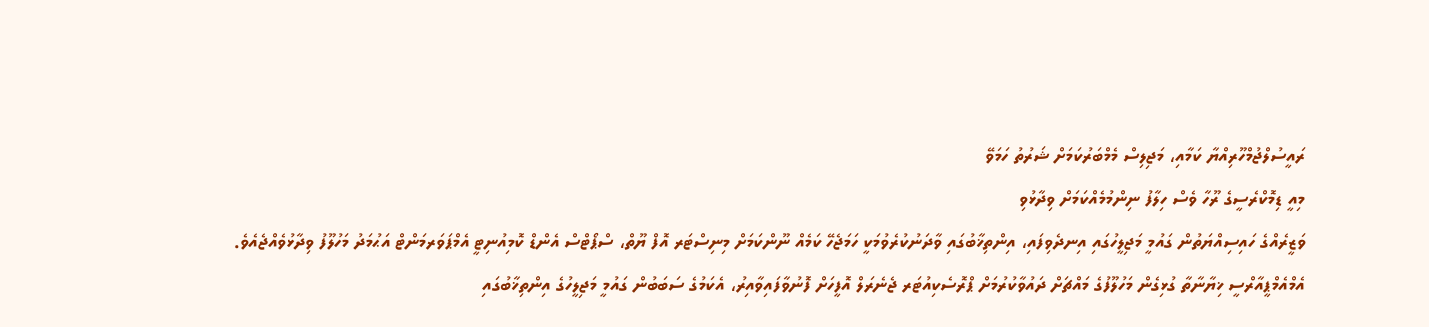ރައީސުލްޖުމްހޫރިއްޔާ ކަމާއި، މަޖިލިސް މެމްބަރުކަމަށް ޝަރުތު ހަމަވޭ
މިއީ ޑިމޮކްރެސީގެ ރޫހާ ވެސް ހިލާފު ނިންމުމެއްކަމަށް ވިދާޅުވި
ވަޒީރެއްގެ ހައިސިއްޔަތުން ގައުމީ މަޖިލީހުގައި އިނދެވިފައި، އިންތިޚާބުގައި ވާދަނުކުރެވުމަކީ ހަމަޖެހޭ ކަމެއް ނޫންކަމަށް މިނިސްޓަރ އޮފް ޔޫތް، ސްޕޯޓްސް އެންޑް ކޮމިއުނިޓީ އެމްޕަވަރމަންޓް އަޙުމަދު މަހުލޫފު ވިދާޅުވެއްޖެއެވެ.
އެމްއެމްޕީއާރްސީ ޚިޔާނާތާ ގުޅިގެން މަހުލޫފުގެ މައްޗަށް ދައުވާކުރުމަށް ޕްރޮސެކިއުޓަރ ޖެނެރަލް އޮފީހަށް ފޮނުވާފައިވާއިރު، އެކަމުގެ ސަބަބުން ގައުމީ މަޖިލީހުގެ އިންތިޚާބުގައި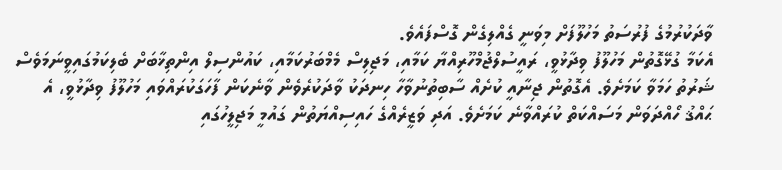ވާދަކުރުމުގެ ފުރުސަތު މަހުލޫފަށް މިވަނީ ގެއްލިގެން ގޮސްފައެވެ.
އެކަމާ ގުޅޭގޮތުން މަހުލޫފު ވިދާޅުވީ، ރައީސުލްޖުމްހޫރިއްޔާ ކަމާއި، މަޖިލިސް މެމްބަރުކަމާއި، ކައުންސިލް އިންތިޚާބަށް ބެލިކަމުގައިވީނަމަވެސް ޝަރުތު ހަމަވާ ކަމަށެވެ. އެގޮތުން ޖިނާއީ ކުށެއް ސާބިތުނުވާހާ ހިނދަކު ވާދަކުރެވެން ވާނެކަން ފާހަގަކުރައްވައި މަހުލޫފު ވިދާޅުވީ، އެ ޙައްޤު ހޯއްދަވަން މަސައްކަތް ކުރައްވާނެ ކަމަށެވެ. އަދި ވަޒީރެއްގެ ހައިސިއްޔަތުން ގައުމީ މަޖިލީހުގައި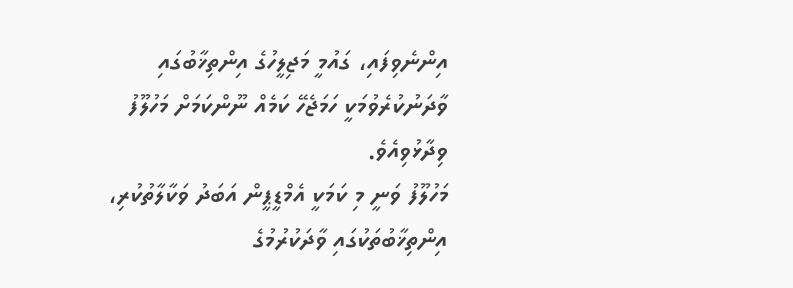އިންނެވިފައި، ގައުމީ މަޖިލީހުގެ އިންތިޚާބުގައި ވާދަނުކުރެވުމަކީ ހަމަޖެހޭ ކަމެއް ނޫންކަމަށް މަހުލޫފު ވިދާޅުވިއެވެ.
މަހުލޫފު ވަނީ މި ކަމަކީ އެމްޑީޕީން އަބަދު ވަކާލާތުކުރި، އިންތިޚާބުތަކުގައި ވާދަކުރުމުގެ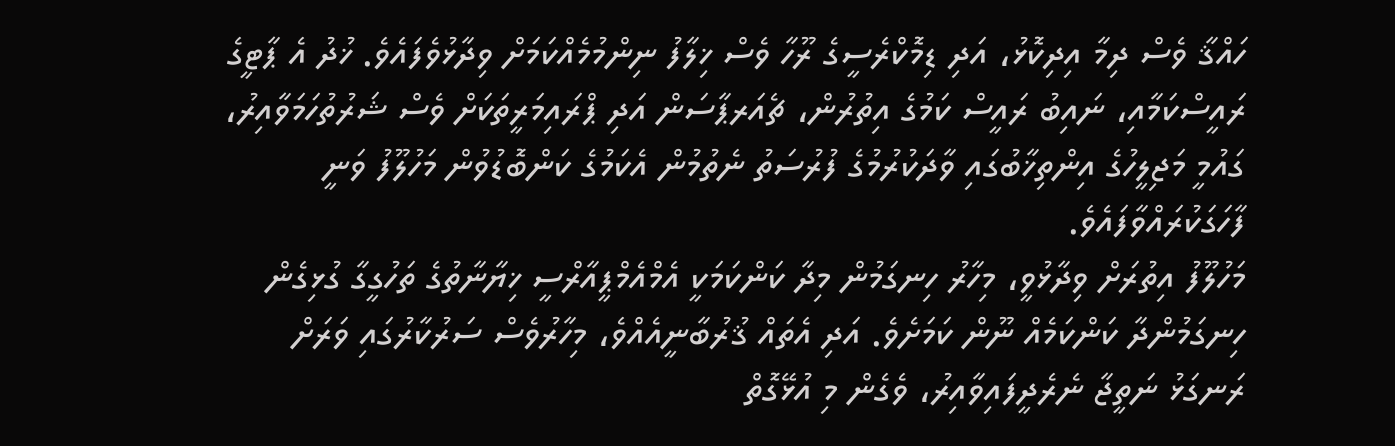ހައްޤާ ވެސް ދިމާ އިދިކޮޅު، އަދި ޑިމޮކްރެސީގެ ރޫހާ ވެސް ޚިލާފު ނިންމުމެއްކަމަށް ވިދާޅުވެފައެވެ. ޚުދު އެ ޕާޓީގެ ރައީސްކަމާއި، ނައިބު ރައީސް ކަމުގެ އިތުރުން، ޗެއަރޕާސަން އަދި ޕްރައިމަރީތަކަށް ވެސް ޝަރުތުހަމަވާއިރު، ގައުމީ މަޖިލީހުގެ އިންތިޚާބުގައި ވާދަކުރުމުގެ ފުރުސަތު ނެތުމުން އެކަމުގެ ކަންބޮޑުވުން މަހުލޫފު ވަނީ ފާހަގަކުރައްވާފައެވެ.
މަހުލޫފު އިތުރަށް ވިދާޅުވީ، މިހާރު ހިނގަމުން މިދާ ކަންކަމަކީ އެމްއެމްޕީއާރްސީ ޚިޔާނާތުގެ ތަހުގީގާ ގުޅިގެން ހިނގަމުންދާ ކަންކަމެއް ނޫން ކަމަށެވެ. އަދި އެތައް ޤުރުބާނީއެއްވެ، މިހާރުވެސް ސަރުކާރުގައި ވަރަށް ރަނގަޅު ނަތީޖާ ނެރެދީފައިވާއިރު، ވެގެން މި އުޅޭގޮތް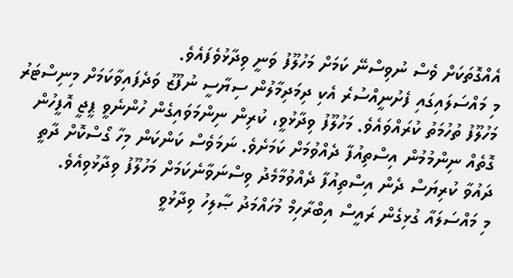އެއްގޮތަކަށް ވެސް ނުވިސްނޭ ކަމަށް މަހުލޫފު ވަނީ ވިދާޅުވެފައެވެ.
މި މައްސަލައިގައި ފެށުނީއްސުރެ އެކި ދިމަދިމާލުން ސިޔާސީ ނުފޫޒު ވަދެފައިވާކަމަށް މިނިސްޓަރު މަހުލޫފު ތުހުމަތު ކުރައްވައެވެ. މަހުލޫފު ވިދާޅުވީ، ކުރިން ނިންމަވައިގެން ހުންނެވީ ޕީޖީ އޮފީހުން ގޮތެއް ނިންމުމުން އިސްތިއުފާ ދެއްވުމަށް ކަމަށެވެ. ނަމަވެސް ކަންކަން މިހާ ގޯސްކޮށް ދާތީ ދައުވާ ކުރިޔަސް ދެން އިސްތިއުފާ ދެއްވުމާމެދު ވިސްނަވާނެކަމަށް މަހުލޫފު ވިދާޅުވިއެވެ.
މި މައްސަލައާ ގުޅިގެން ރައީސް އިބްރާހިމް މުހައްމަދު ޞާލިހު ވިދާޅުވީ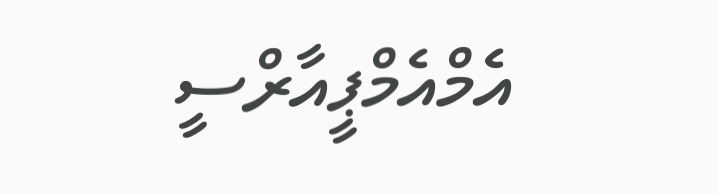އެމްއެމްޕީއާރްސީ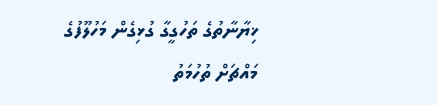ޚިޔާނާތުގެ ތަހުގީގާ ގުޅިގެން މަހުލޫފުގެ މައްޗަށް ތުހުމަތު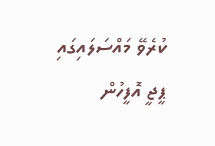ކުރެވޭ މައްސަލައިގައި ޕީޖީ އޮފީހުން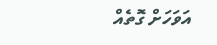އަވަހަށް ގޮތެއް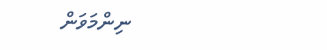ނިންމަވަން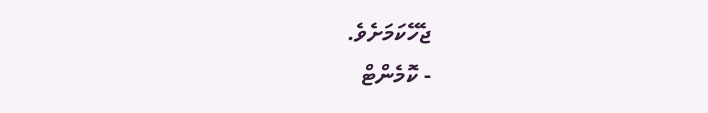ޖެހޭކަމަށެވެ.
- ކޮމެންޓް